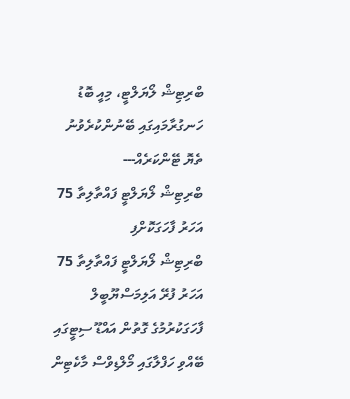ބްރިޓިޝް ލޯޔަލްޓީ، މިއީ ބޮޑު ހަނގުރާމައިގައި ބޭނުންކުރެވުނު ތެޔޮ ޓޭންކަރެއް---
ބްރިޓިޝް ލޯޔަލްޓީ ފައްތާލިތާ 75 އަހަރު ފާހަގަކޮށްފި
ބްރިޓިޝް ލޯޔަލްޓީ ފައްތާލިތާ 75 އަހަރު ފުރޭ އަލިމަސްޔޫބީލް ފާހަގަކުރުމުގެ ގޮތުން އައްޑޫ ސިޓީގައި ބޭއްވި ހަފްލާގައި މޯލްޑިވްސް މާކެޓިން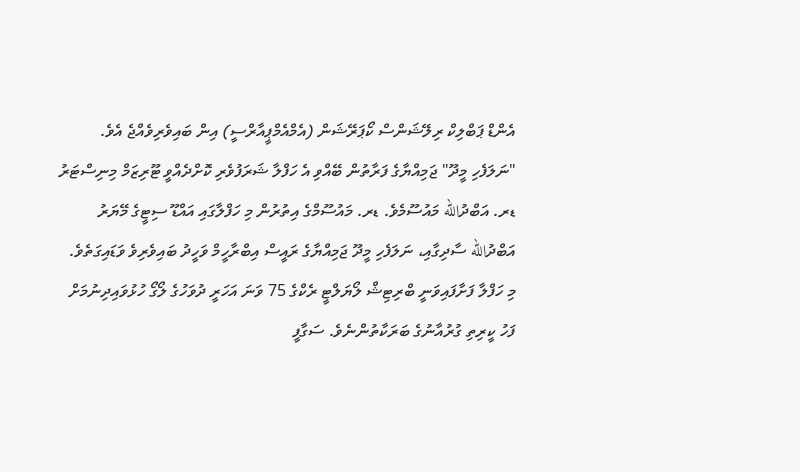އެންޑް ޕަބްލިކް ރިލޭޝަންސް ކޯޕަރޭޝަން (އެމްއެމްޕީއާރްސީ) އިން ބައިވެރިވެއްޖެ އެވެ.
"ނަލަފެހި މީދޫ" ޖަމިއްޔާގެ ފަރާތުން ބޭއްވި އެ ހަފްލާ ޝަރަފުވެރި ކޮށްދެއްވީ ޓޫރިޒަމް މިނިސްޓަރު ޑރ. އަބްދުالله މައުސޫމެވެ. ޑރ. މައުސޫމްގެ އިތުރުން މި ހަފްލާގައި އައްޑޫ ސިޓީގެ މޭޔަރު އަބްދުالله ސާދިގާއި، ނަލަފެހި މީދޫ ޖަމިއްޔާގެ ރައީސް އިބްރާހީމް ވަހީދު ބައިވެރިވެ ވަޑައިގަތެވެ.
މި ހަފްލާ ފަށާފައިވަނީ ބްރިޓިޝް ލޯޔަލްޓީ ރެކްގެ 75 ވަނަ އަހަރީ ދުވަހުގެ ލޯގޯ ހުޅުވައިދިނުމަށް ފަހު ކީރިތި ގުރުއާނުގެ ބަރަކާތުންނެވެ. ސަގާފީ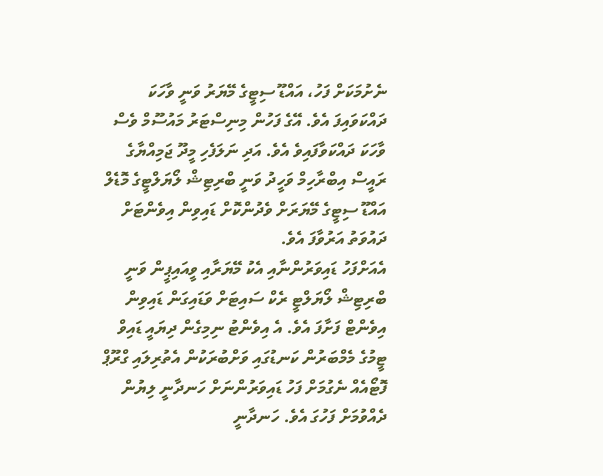ނެށުމަކަށް ފަހު، އައްޑޫ ސިޓީގެ މޭޔަރު ވަނީ ވާހަކަ ދައްކަވައިފަ އެވެ. އޭގެ ފަހުން މިނިސްޓަރު މައުސޫމް ވެސް ވާހަކަ ދައްކަވާފައިވެ އެވެ. އަދި ނަލަފެހި މީދޫ ޖަމިއްޔާގެ ރައީސް އިބްރާހިމް ވަހީދު ވަނީ ބްރިޓިޝް ލޯޔަލްޓީގެ މޮޑެލް އައްޑޫ ސިޓީގެ މޭޔަރަށް ވެދުންކޮށް ޑައިވިން އިވެންޓަށް ދައުވަތު އަރުވާފަ އެވެ.
އެއަށްފަހު ޑައިވަރުންނާއި އެކު މޭޔަރާއި ވީއައިޕީން ވަނީ ބްރިޓިޝް ލޯޔަލްޓީ ރެކް ސައިޓަށް ވަޑައިގަން ޑައިވިން އިވެންޓް ފަށާފަ އެވެ. އެ އިވެންޓު ނިމިގެން ދިޔައީ ޑައިވް ޓީމުގެ މެމްބަރުން ކަނޑުގައި ވަށްބުރަކުން އެތުރިލައި ގްރޫޕް ފޮޓޯއެއް ނެގުމަށް ފަހު ޑައިވަރުންނަށް ހަނދާނީ ލިޔުން ދެއްވުމަށް ފަހުގަ އެވެ. ހަނދާނީ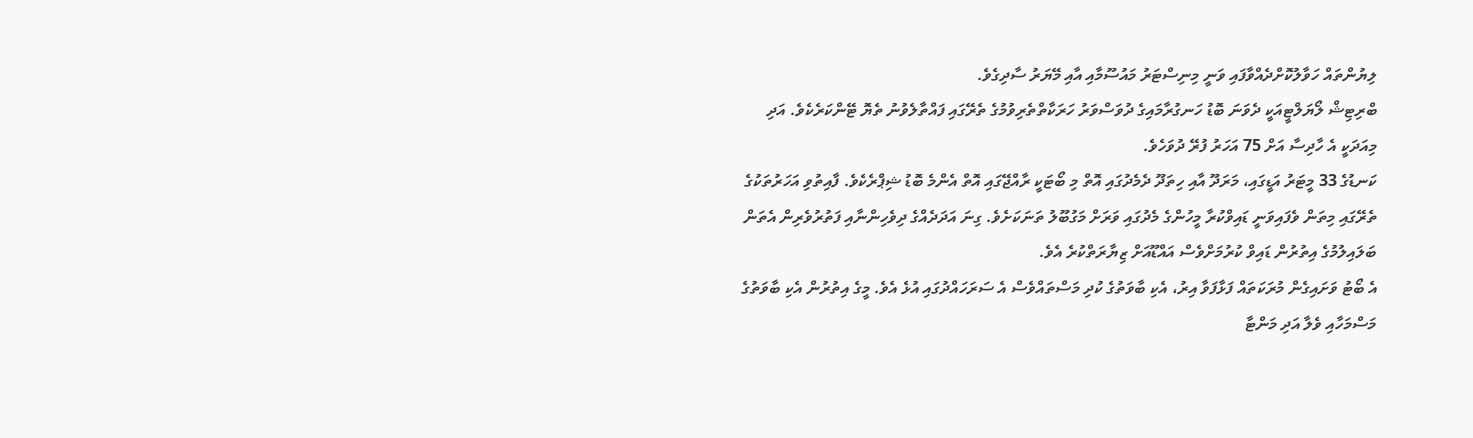ލިޔުންތައް ހަވާލުކޮށްދެއްވާފައި ވަނީ މިނިސްޓަރު މައުސޫމާއި އާއި މޭޔަރު ސާދިގެވެ.
ބްރިޓިޝް ލޯޔަލްޓީއަކީ ދެވަނަ ބޮޑު ހަނގުރާމައިގެ ދުވަސްވަރު ހަރަކާތްތެރިވުމުގެ ތެރޭގައި ފައްތާލެވުނު ތެޔޮ ޓޭންކަރެކެވެ. އަދި މިއަދަކީ އެ ހާދިސާ އަށް 75 އަހަރު ފުރޭ ދުވަހެވެ.
ކަނޑުގެ 33 މީޓަރު އަޑީގައި، މަރަދޫ އާއި ހިތަދޫ ދެމެދުގައި އޮތް މި ބޯޓަކީ ރާއްޖޭގައި އޮތް އެންމެ ބޮޑު ޝިޕްރެކެވެ. ފާއިތުވި އަހަރުތަކުގެ ތެރޭގައި މިތަން ވެފައިވަނީ ޑައިވްކުރާ މީހުންގެ މެދުގައި ވަރަށް މަގުބޫލު ތަނަކަށެވެ. ގިނަ އަދަދެއްގެ ދިވެހިންނާއި ފަތުރުވެރިން އެތަން ބަލައިލުމުގެ އިތުރުން ޑައިވް ކުރުމަށްވެސް އައްޑޫއަށް ޒިޔާރަތްކުރެ އެވެ.
އެ ބޯޓު ވަށައިގެން މުރަކަތައް ފަޅާފަވާ އިރު، އެކި ބާވަތުގެ ކުދި މަސްތައްވެސް އެ ސަރަހައްދުގައި އުޅެ އެވެ. މީގެ އިތުރުން އެކި ބާވަތުގެ މަސްމަހާއި ވެލާ އަދި މަންޓާ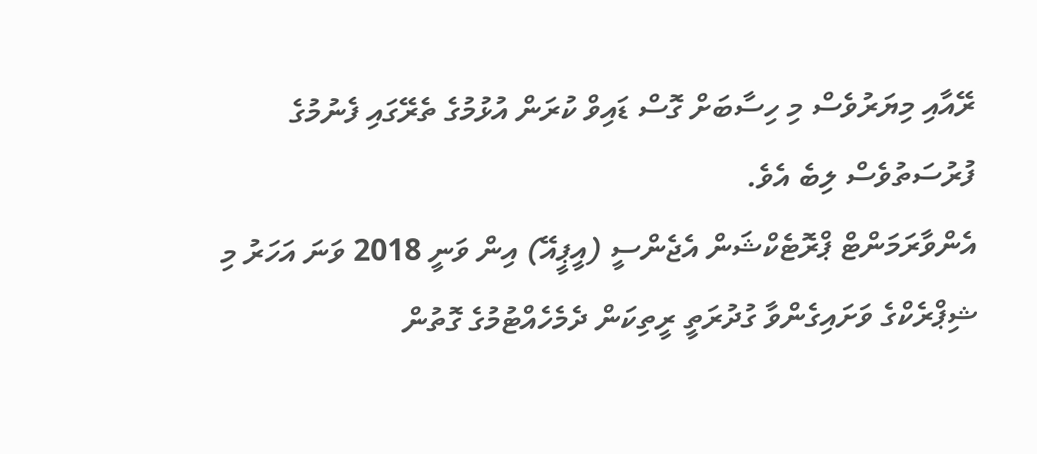ރޭއާއި މިޔަރުވެސް މި ހިސާބަށް ގޮސް ޑައިވް ކުރަން އުޅުމުގެ ތެރޭގައި ފެނުމުގެ ފުރުސަތުވެސް ލިބެ އެވެ.
އެންވާރަމަންޓް ޕްރޮޓެކްޝަން އެޖެންސީ (އީޕީއޭ) އިން ވަނީ 2018 ވަނަ އަހަރު މި ޝިޕްރެކްގެ ވަށައިގެންވާ ގުދުރަތީ ރީތިކަން ދެމެހެއްޓުމުގެ ގޮތުން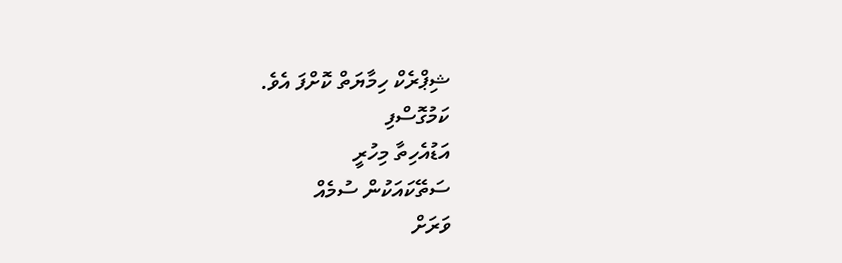ޝިޕްރެކް ހިމާޔަތް ކޮށްފަ އެވެ.
ކަމުގޮސްފި
އަޑުއެހިތާ މިހުރީ
ސަތޭކައަކުން ސުމެއް
ވަރަށް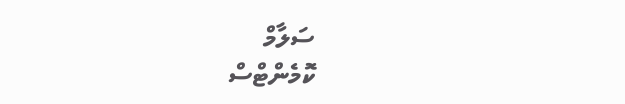ސަލާމް
ކޮމެންޓްސް